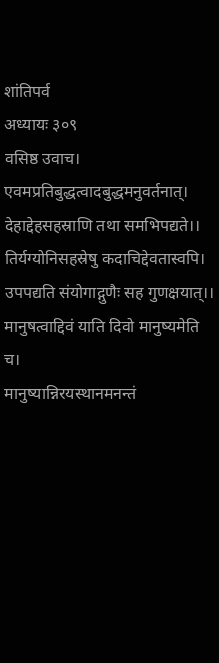शांतिपर्व
अध्यायः ३०९
वसिष्ठ उवाच।
एवमप्रतिबुद्धत्वादबुद्धमनुवर्तनात्।
देहाद्देहसहस्राणि तथा समभिपद्यते।।
तिर्यग्योनिसहस्रेषु कदाचिद्देवतास्वपि।
उपपद्यति संयोगाद्गुणैः सह गुणक्षयात्।।
मानुषत्वाद्दिवं याति दिवो मानुष्यमेति च।
मानुष्यान्निरयस्थानमनन्तं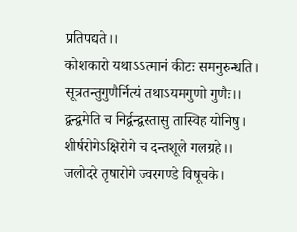प्रतिपद्यते।।
कोशकारो यथाऽऽत्मानं कीटः समनुरुन्धति।
सूत्रतन्तुगुणैर्नित्यं तथाऽयमगुणो गुणैः।।
द्वन्द्वमेति च निर्द्वन्द्वस्तासु तास्विह योनिषु।
शीर्षरोगेऽक्षिरोगे च दन्तशूले गलग्रहे।।
जलोदरे तृषारोगे ज्वरगण्डे विषूचके।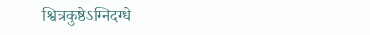श्वित्रकुष्ठेऽग्निदग्धे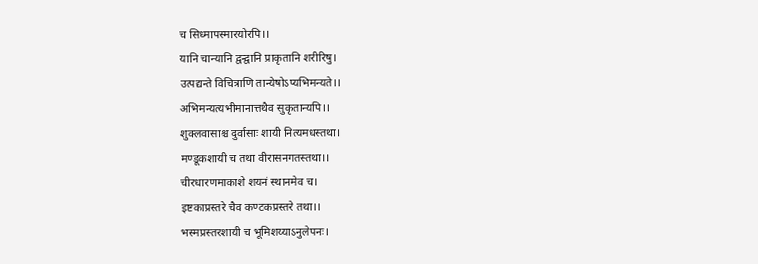च सिध्मापस्मारयोरपि।।
यानि चान्यानि द्वन्द्वानि प्राकृतानि शरीरिषु।
उत्पद्यन्ते विचित्राणि तान्येषोऽप्यभिमन्यते।।
अभिमन्यत्यभीमानात्तथैव सुकृतान्यपि।।
शुक्लवासाश्च दुर्वासाः शायी नित्यमधस्तथा।
मण्डूकशायी च तथा वीरासनगतस्तथा।।
चीरधारणमाकाशे शयनं स्थानमेव च।
इष्टकाप्रस्तरे चैव कण्टकप्रस्तरे तथा।।
भस्मप्रस्तरशायी च भूमिशय्याऽनुलेपनः।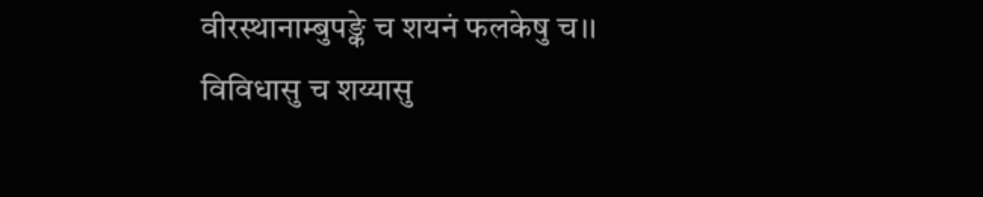वीरस्थानाम्बुपङ्के च शयनं फलकेषु च।।
विविधासु च शय्यासु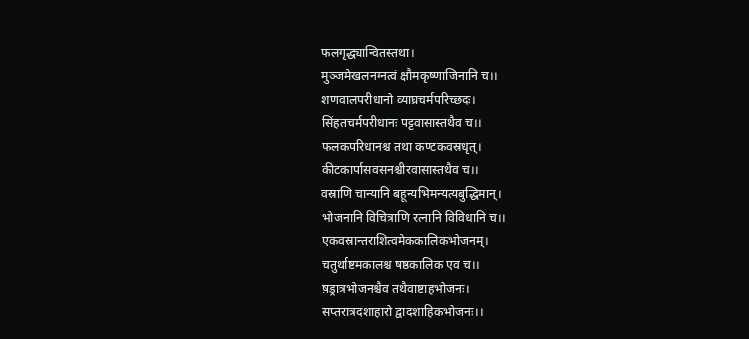फलगृद्ध्यान्वितस्तथा।
मुञ्जमेखलनग्नत्वं क्षौमकृष्णाजिनानि च।।
शणवालपरीधानो व्याघ्रचर्मपरिच्छदः।
सिंहतचर्मपरीधानः पट्टवासास्तथैव च।।
फलकपरिधानश्च तथा कण्टकवस्रधृत्।
कीटकार्पासवसनश्चीरवासास्तथैव च।।
वस्राणि चान्यानि बहून्यभिमन्यत्यबुद्धिमान्।
भोजनानि विचित्राणि रत्नानि विविधानि च।।
एकवस्रान्तराशित्वमेककालिकभोजनम्।
चतुर्थाष्टमकालश्च षष्ठकालिक एव च।।
ष़ड्रात्रभोजनश्चैव तथैवाष्टाहभोजनः।
सप्तरात्रदशाहारो द्वादशाहिकभोजनः।।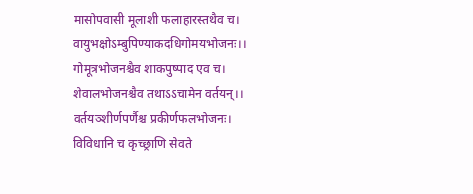मासोपवासी मूलाशी फलाहारस्तथैव च।
वायुभक्षोऽम्बुपिण्याकदधिगोमयभोजनः।।
गोमूत्रभोजनश्चैव शाकपुष्पाद एव च।
शेवालभोजनश्चैव तथाऽऽचामेन वर्तयन्।।
वर्तयञ्शीर्णपर्णैश्च प्रकीर्णफलभोजनः।
विविधानि च कृच्छ्राणि सेवते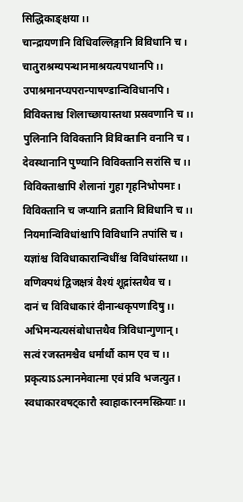सिद्धिकाङ्क्षया।।
चान्द्रायणानि विधिवल्लिङ्गानि विविधानि च।
चातुराश्रम्यपन्थानमाश्रयत्यपथानपि।।
उपाश्रमानप्यपरान्पाषण्डान्विविधानपि।
विविक्ताश्च शिलाच्छायास्तथा प्रस्रवणानि च।।
पुलिनानि विविक्तानि विविक्तानि वनानि च।
देवस्थानानि पुण्यानि विविक्तानि सरांसि च।।
विविक्ताश्चापि शैलानां गुहा गृहनिभोपमाः।
विविक्तानि च जप्यानि व्रतानि विविधानि च।।
नियमान्विविधांश्चापि विविधानि तपांसि च।
यज्ञांश्च विविधाकारान्विधींश्च विविधांस्तथा।।
वणिक्पथं द्विजक्षत्रं वैश्यं शूद्रांस्तथैव च।
दानं च विविधाकारं दीनान्धकृपणादिषु।।
अभिमन्यत्यसंबोधात्तथैव त्रिविधान्गुणान्।
सत्वं रजस्तमश्चैव धर्मार्थौ काम एव च।।
प्रकृत्याऽऽत्मानमेवात्मा एवं प्रवि भजत्युत।
स्वधाकारवषट्कारौ स्वाहाकारनमस्क्रियाः।।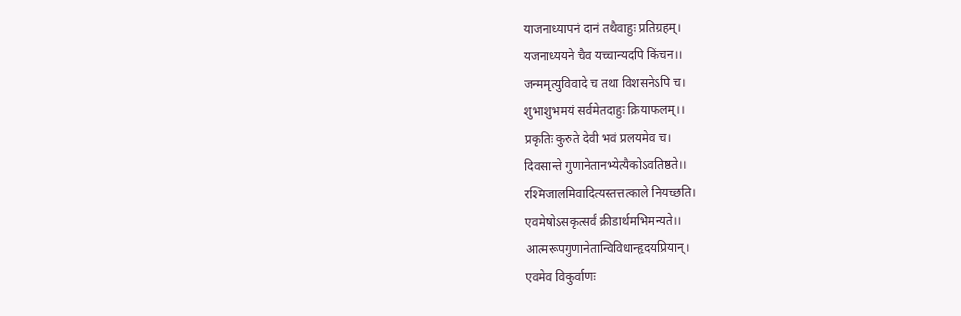याजनाध्यापनं दानं तथैवाहुः प्रतिग्रहम्।
यजनाध्ययने चैव यच्चान्यदपि किंचन।।
जन्ममृत्युविवादे च तथा विशसनेऽपि च।
शुभाशुभमयं सर्वमेतदाहुः क्रियाफलम्।।
प्रकृतिः कुरुते देवी भवं प्रलयमेव च।
दिवसान्ते गुणानेतानभ्येत्यैकोऽवतिष्ठते।।
रश्मिजालमिवादित्यस्तत्तत्काले नियच्छति।
एवमेषोऽसकृत्सर्वं क्रीडार्थमभिमन्यते।।
आत्मरूपगुणानेतान्विविधान्हृदयप्रियान्।
एवमेव विकुर्वाणः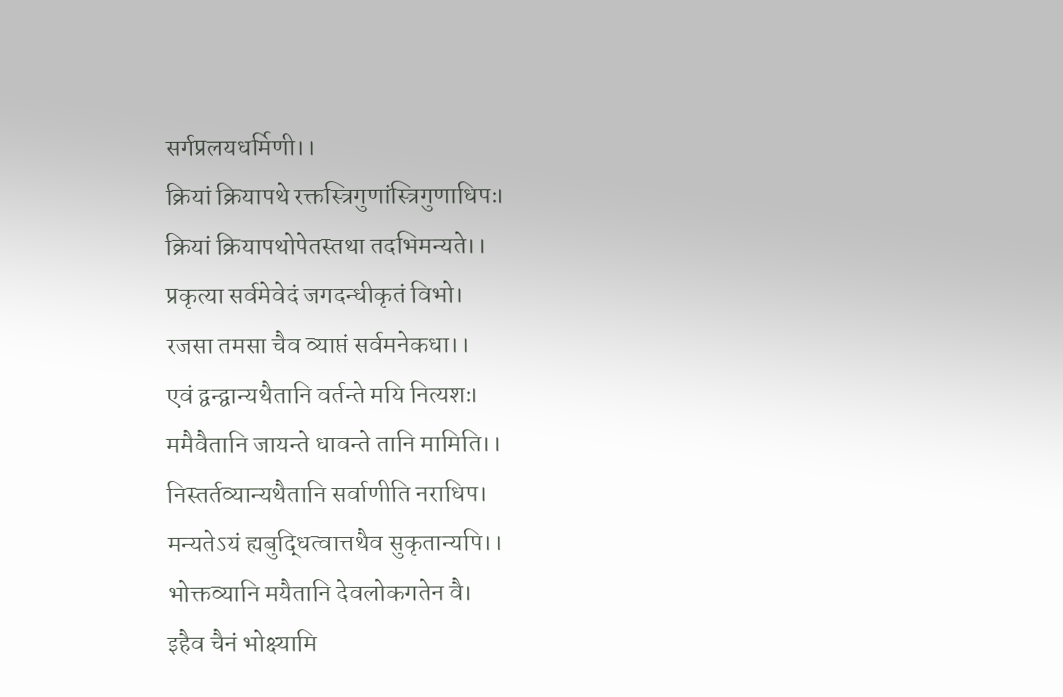सर्गप्रलयधर्मिणी।।
क्रियां क्रियापथे रक्तस्त्रिगुणांस्त्रिगुणाधिपः।
क्रियां क्रियापथोपेतस्तथा तदभिमन्यते।।
प्रकृत्या सर्वमेवेदं जगदन्धीकृतं विभो।
रजसा तमसा चैव व्याप्तं सर्वमनेकधा।।
एवं द्वन्द्वान्यथैतानि वर्तन्ते मयि नित्यशः।
ममैवैतानि जायन्ते धावन्ते तानि मामिति।।
निस्तर्तव्यान्यथैतानि सर्वाणीति नराधिप।
मन्यतेऽयं ह्यबुद्धित्वात्तथैव सुकृतान्यपि।।
भोक्तव्यानि मयैतानि देवलोकगतेन वै।
इहैव चैनं भोक्ष्यामि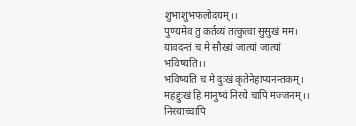शुभाशुभफलोदयम्।।
पुण्यमेव तु कर्तव्यं तत्कुत्वा सुसुखं मम।
यावदन्तं च मे सौख्यं जात्यां जात्यां भविष्यति।।
भविष्यति च मे दुःखं कृतेनेहाप्यनन्तकम्।
महद्दुःखं हि मानुष्यं निरये चापि मज्जनम्।।
निरयाच्चापि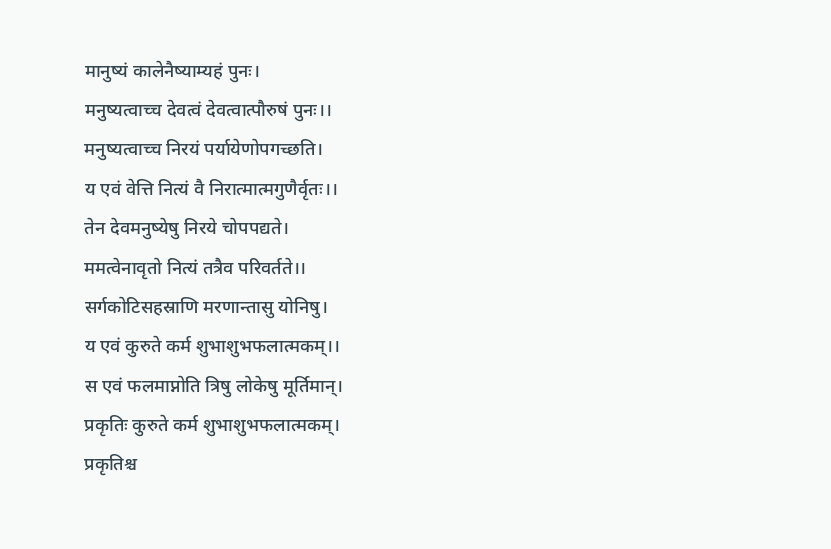मानुष्यं कालेनैष्याम्यहं पुनः।
मनुष्यत्वाच्च देवत्वं देवत्वात्पौरुषं पुनः।।
मनुष्यत्वाच्च निरयं पर्यायेणोपगच्छति।
य एवं वेत्ति नित्यं वै निरात्मात्मगुणैर्वृतः।।
तेन देवमनुष्येषु निरये चोपपद्यते।
ममत्वेनावृतो नित्यं तत्रैव परिवर्तते।।
सर्गकोटिसहस्राणि मरणान्तासु योनिषु।
य एवं कुरुते कर्म शुभाशुभफलात्मकम्।।
स एवं फलमाप्नोति त्रिषु लोकेषु मूर्तिमान्।
प्रकृतिः कुरुते कर्म शुभाशुभफलात्मकम्।
प्रकृतिश्च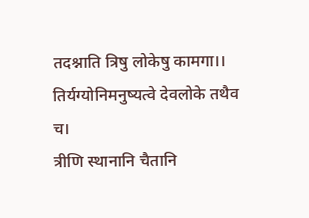तदश्नाति त्रिषु लोकेषु कामगा।।
तिर्यग्योनिमनुष्यत्वे देवलोके तथैव च।
त्रीणि स्थानानि चैतानि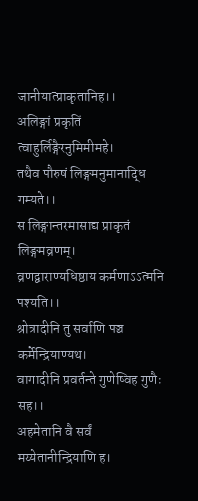जानीयात्प्राकृतानिह।।
अलिङ्गां प्रकृतिं त्वाहुर्लिङ्गैरनुमिमीमहे।
तथैव पौरुषं लिङ्गमनुमानाद्धि गम्यते।।
स लिङ्गान्तरमासाद्य प्राकृतं लिङ्गमव्रणम्।
व्रणद्वाराण्यधिष्ठाय कर्मणाऽऽत्मनि पश्यति।।
श्रोत्रादीनि तु सर्वाणि पञ्च कर्मेन्द्रियाण्यथ।
वागादीनि प्रवर्तन्ते गुणेष्विह गुणैः सह।।
अहमेतानि वै सर्वं मय्येतानीन्द्रियाणि ह।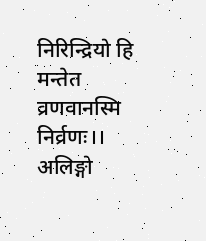निरिन्द्रियो हि मन्तेत व्रणवानस्मि निर्व्रणः।।
अलिङ्गो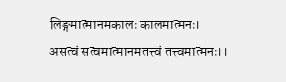लिङ्गमात्मानमकालः कालमात्मनः।
असत्वं सत्वमात्मानमतत्त्वं तत्त्वमात्मनः।।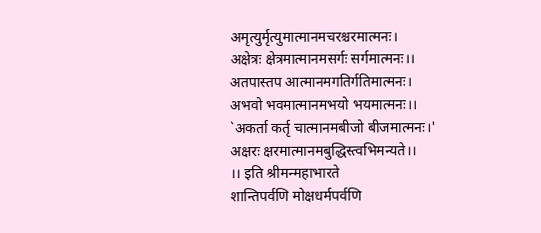अमृत्युर्मृत्युमात्मानमचरश्चरमात्मनः।
अक्षेत्रः क्षेत्रमात्मानमसर्गः सर्गमात्मनः।।
अतपास्तप आत्मानमगतिर्गतिमात्मनः।
अभवो भवमात्मानमभयो भयमात्मनः।।
`अकर्ता कर्तृ चात्मानमबीजो बीजमात्मनः।'
अक्षरः क्षरमात्मानमबुद्धिस्त्वभिमन्यते।।
।। इति श्रीमन्महाभारते
शान्तिपर्वणि मोक्षधर्मपर्वणि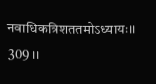नवाधिकत्रिशततमोऽध्यायः।। 309।।